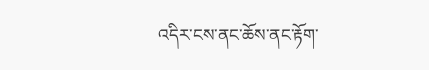འདིར་ངས་ནང་ཆོས་ནང་རྟོག་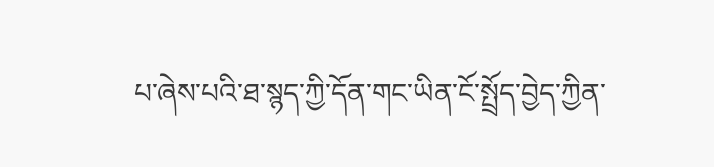པ་ཞེས་པའི་ཐ་སྙད་ཀྱི་དོན་གང་ཡིན་ངོ་སྤྲོད་བྱེད་ཀྱིན་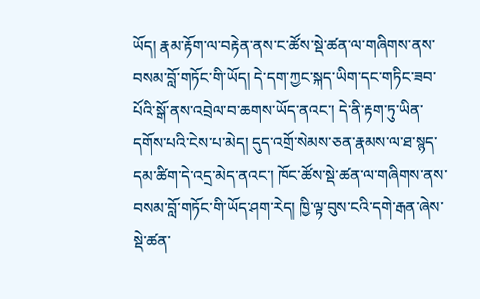ཡོད། རྣམ་རྟོག་ལ་བརྟེན་ནས་ང་ཚོས་སྡེ་ཚན་ལ་གཞིགས་ནས་བསམ་བློ་གཏོང་གི་ཡོད། དེ་དག་ཀྱང་སྐད་ཡིག་དང་གཏིང་ཟབ་པོའི་སྒོ་ནས་འབྲེལ་བ་ཆགས་ཡོད་ནའང་། དེ་ནི་རྟག་ཏུ་ཡིན་དགོས་པའི་ངེས་པ་མེད། དུད་འགྲོ་སེམས་ཅན་རྣམས་ལ་ཐ་སྙད་དམ་ཚིག་དེ་འདྲ་མེད་ནའང་། ཁོང་ཚོས་སྡེ་ཚན་ལ་གཞིགས་ནས་བསམ་བློ་གཏོང་གི་ཡོད་ཤག་རེད། ཁྱི་ལྟ་བུས་ངའི་དགེ་རྒན་ཞེས་སྡེ་ཚན་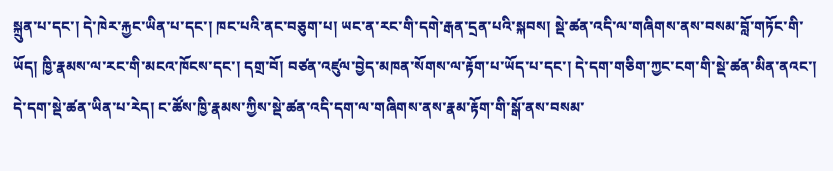སྐྲུན་པ་དང་། དེ་ཁེར་རྐྱང་ཡིན་པ་དང་། ཁང་པའི་ནང་བཅུག་པ། ཡང་ན་རང་གི་དགེ་རྒན་དྲན་པའི་སྐབས། སྡེ་ཚན་འདི་ལ་གཞིགས་ནས་བསམ་བློ་གཏོང་གི་ཡོད། ཁྱི་རྣམས་ལ་རང་གི་མངའ་ཁོངས་དང་། དགྲ་བོ། བཙན་འཛུལ་བྱེད་མཁན་སོགས་ལ་རྟོག་པ་ཡོད་པ་དང་། དེ་དག་གཅིག་ཀྱང་ངག་གི་སྡེ་ཚན་མིན་ནའང་། དེ་དག་སྡེ་ཚན་ཡིན་པ་རེད། ང་ཚོས་ཁྱི་རྣམས་ཀྱིས་སྡེ་ཚན་འདི་དག་ལ་གཞིགས་ནས་རྣམ་རྟོག་གི་སྒོ་ནས་བསམ་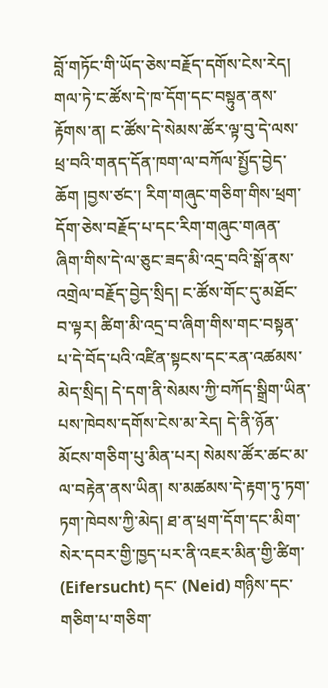བློ་གཏོང་གི་ཡོད་ཅེས་བརྗོད་དགོས་ངེས་རེད།
གལ་ཏེ་ང་ཚོས་དེ་ཁ་དོག་དང་བསྟུན་ནས་རྟོགས་ན། ང་ཚོས་དེ་སེམས་ཚོར་ལྟ་བུ་དེ་ལས་ཕྲ་བའི་གནད་དོན་ཁག་ལ་བཀོལ་སྤྱོད་བྱེད་ཆོག །བྱས་ཙང་། རིག་གཞུང་གཅིག་གིས་ཕྲག་དོག་ཅེས་བརྗོད་པ་དང་རིག་གཞུང་གཞན་ཞིག་གིས་དེ་ལ་ཅུང་ཟད་མི་འདྲ་བའི་སྒོ་ནས་འགྲེལ་བརྗོད་བྱེད་སྲིད། ང་ཚོས་གོང་དུ་མཐོང་བ་ལྟར། ཚིག་མི་འདྲ་བ་ཞིག་གིས་གང་བསྟན་པ་དེ་བོད་པའི་འཛིན་སྟངས་དང་རན་འཚམས་མེད་སྲིད། དེ་དག་ནི་སེམས་ཀྱི་བཀོད་སྒྲིག་ཡིན་པས་ཁེབས་དགོས་ངེས་མ་རེད། དེ་ནི་ཉོན་མོངས་གཅིག་པུ་མིན་པར། སེམས་ཚོར་ཚང་མ་ལ་བརྟེན་ནས་ཡིན། ས་མཚམས་དེ་རྟག་ཏུ་ཏག་ཏག་ཁེབས་ཀྱི་མེད། ཐ་ན་ཕྲག་དོག་དང་མིག་སེར་དབར་གྱི་ཁྱད་པར་ནི་འཇར་མིན་གྱི་ཚིག་ (Eifersucht) དང་ (Neid) གཉིས་དང་གཅིག་པ་གཅིག་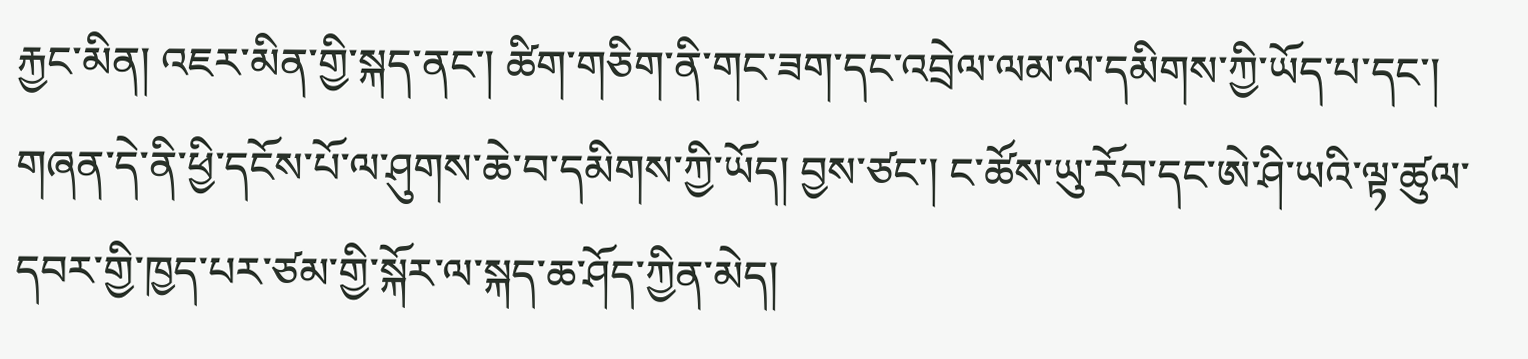རྐྱང་མིན། འཇར་མིན་གྱི་སྐད་ནང་། ཚིག་གཅིག་ནི་གང་ཟག་དང་འབྲེལ་ལམ་ལ་དམིགས་ཀྱི་ཡོད་པ་དང་། གཞན་དེ་ནི་ཕྱི་དངོས་པོ་ལ་ཤུགས་ཆེ་བ་དམིགས་ཀྱི་ཡོད། བྱས་ཙང་། ང་ཚོས་ཡུ་རོབ་དང་ཨེ་ཤི་ཡའི་ལྟ་ཚུལ་དབར་གྱི་ཁྱད་པར་ཙམ་གྱི་སྐོར་ལ་སྐད་ཆ་ཤོད་ཀྱིན་མེད།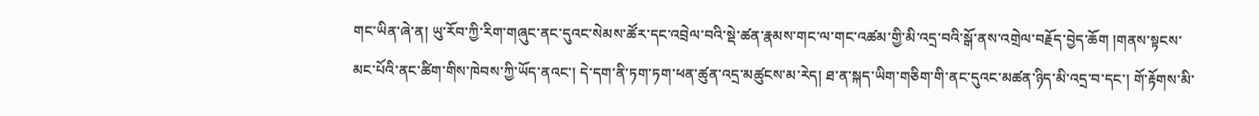གང་ཡིན་ཞེ་ན། ཡུ་རོབ་ཀྱི་རིག་གཞུང་ནང་དུའང་སེམས་ཚོར་དང་འབྲེལ་བའི་སྡེ་ཚན་རྣམས་གང་ལ་གང་འཚམ་གྱི་མི་འདྲ་བའི་སྒོ་ནས་འགྲེལ་བརྗོད་བྱེད་ཆོག །གནས་སྟངས་མང་པོའི་ནང་ཚིག་གིས་ཁེབས་ཀྱི་ཡོད་ནའང་། དེ་དག་ནི་ཏག་ཏག་ཕན་ཚུན་འདྲ་མཚུངས་མ་རེད། ཐ་ན་སྐད་ཡིག་གཅིག་གི་ནང་དུའང་མཚན་ཉིད་མི་འདྲ་བ་དང་། གོ་རྟོགས་མི་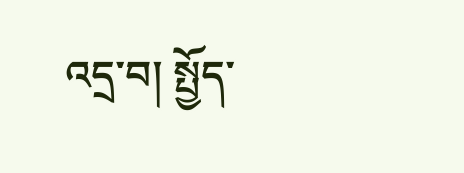འདྲ་བ། སྤྱོད་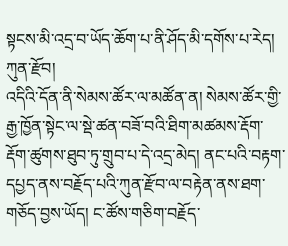སྟངས་མི་འདྲ་བ་ཡོད་ཆོག་པ་ནི་ཤོད་མི་དགོས་པ་རེད།
ཀུན་རྫོབ།
འདིའི་དོན་ནི་སེམས་ཚོར་ལ་མཚོན་ན། སེམས་ཚོར་གྱི་རྒྱ་ཁྱོན་སྟེང་ལ་སྡེ་ཚན་བཟོ་བའི་ཐིག་མཚམས་རྡོག་རྡོག་ཚུགས་ཐུབ་ཏུ་གྲུབ་པ་དེ་འདྲ་མེད། ནང་པའི་བརྟག་དཔྱད་ནས་བརྗོད་པའི་ཀུན་རྫོབ་ལ་བརྟེན་ནས་ཐག་གཅོད་བྱས་ཡོད། ང་ཚོས་གཅིག་བརྗོད་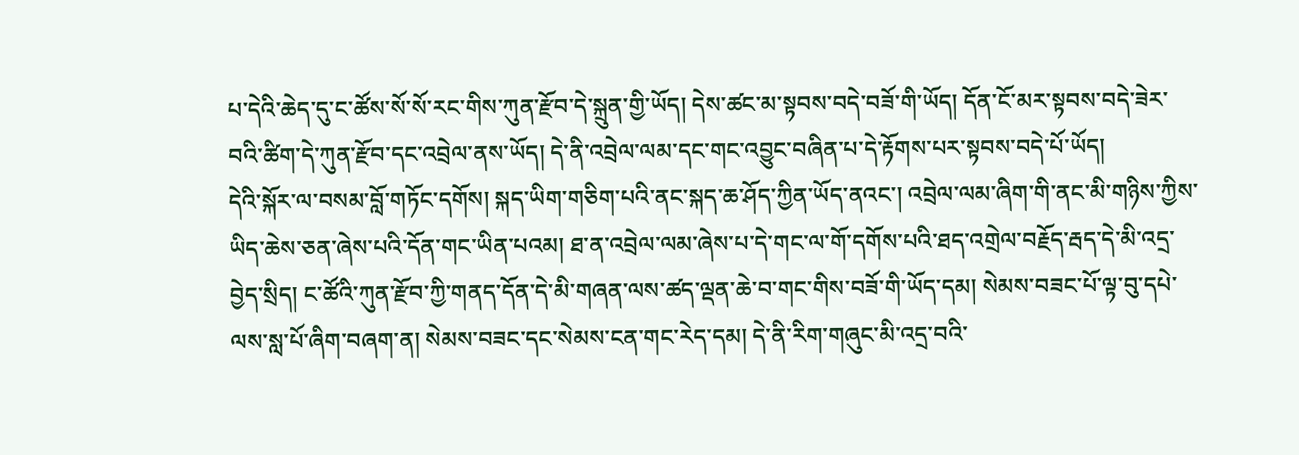པ་དེའི་ཆེད་དུ་ང་ཚོས་སོ་སོ་རང་གིས་ཀུན་རྫོབ་དེ་སྐྲུན་གྱི་ཡོད། དེས་ཚང་མ་སྟབས་བདེ་བཟོ་གི་ཡོད། དོན་ངོ་མར་སྟབས་བདེ་ཟེར་བའི་ཚིག་དེ་ཀུན་རྫོབ་དང་འབྲེལ་ནས་ཡོད། དེ་ནི་འབྲེལ་ལམ་དང་གང་འབྱུང་བཞིན་པ་དེ་རྟོགས་པར་སྟབས་བདེ་པོ་ཡོད།
དེའི་སྐོར་ལ་བསམ་བློ་གཏོང་དགོས། སྐད་ཡིག་གཅིག་པའི་ནང་སྐད་ཆ་ཤོད་ཀྱིན་ཡོད་ནའང་། འབྲེལ་ལམ་ཞིག་གི་ནང་མི་གཉིས་ཀྱིས་ཡིད་ཆེས་ཅན་ཞེས་པའི་དོན་གང་ཡིན་པའམ། ཐ་ན་འབྲེལ་ལམ་ཞེས་པ་དེ་གང་ལ་གོ་དགོས་པའི་ཐད་འགྲེལ་བརྗོད་རྦད་དེ་མི་འདྲ་བྱེད་སྲིད། ང་ཚོའི་ཀུན་རྫོབ་ཀྱི་གནད་དོན་དེ་མི་གཞན་ལས་ཚད་ལྡན་ཆེ་བ་གང་གིས་བཟོ་གི་ཡོད་དམ། སེམས་བཟང་པོ་ལྟ་བུ་དཔེ་ལས་སླ་པོ་ཞིག་བཞག་ན། སེམས་བཟང་དང་སེམས་ངན་གང་རེད་དམ། དེ་ནི་རིག་གཞུང་མི་འདྲ་བའི་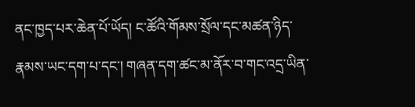ནང་ཁྱད་པར་ཆེན་པོ་ཡོད། ང་ཚོའི་གོམས་སྲོལ་དང་མཚན་ཉིད་རྣམས་ཡང་དག་པ་དང་། གཞན་དག་ཚང་མ་ནོར་བ་གང་འདྲ་ཡིན་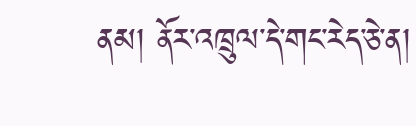ནམ། ནོར་འཁྲུལ་དེ་གང་རེད་ཅེ་ན།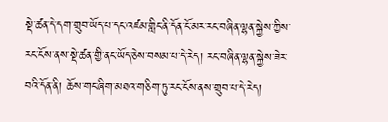སྡེ་ཚན་དེ་དག་གྲུབ་ཡོད་པ་དང་འཛམ་གླིང་ནི་དོན་ངོ་མར་རང་བཞིན་ལྷན་སྐྱེས་ཀྱིས་རང་ངོས་ནས་སྡེ་ཚན་གྱི་ནང་ཡོད་ཅེས་བསམ་པ་དེ་རེད། རང་བཞིན་ལྷན་སྐྱེས་ཟེར་བའི་དོན་ནི། ཆོས་གང་ཞིག་མཐའ་གཅིག་ཏུ་རང་ངོས་ནས་གྲུབ་པ་དེ་རེད།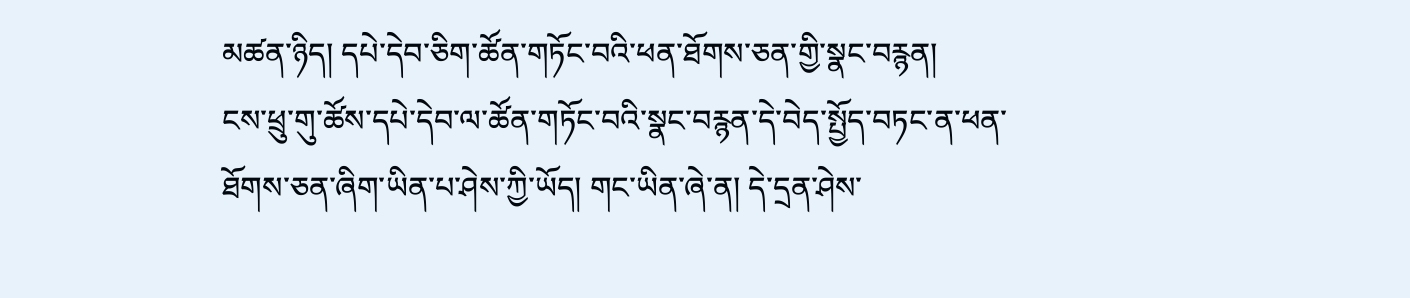མཚན་ཉིད། དཔེ་དེབ་ཅིག་ཚོན་གཏོང་བའི་ཕན་ཐོགས་ཅན་གྱི་སྣང་བརྙན།
ངས་ཕྲུ་གུ་ཚོས་དཔེ་དེབ་ལ་ཚོན་གཏོང་བའི་སྣང་བརྙན་དེ་བེད་སྤྱོད་བཏང་ན་ཕན་ཐོགས་ཅན་ཞིག་ཡིན་པ་ཤེས་ཀྱི་ཡོད། གང་ཡིན་ཞེ་ན། དེ་དྲན་ཤེས་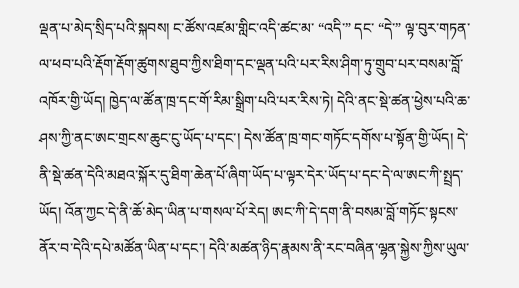ལྡན་པ་མེད་སྲིད་པའི་སྐབས། ང་ཚོས་འཛམ་གླིང་འདི་ཚང་མ་ “འདི་” དང་ “དེ་” ལྟ་བུར་གཏན་ལ་ཕབ་པའི་རྡོག་རྡོག་ཚུགས་ཐུབ་ཀྱིས་ཐིག་དང་ལྡན་པའི་པར་རིས་ཤིག་ཏུ་གྲུབ་པར་བསམ་བློ་འཁོར་གྱི་ཡོད། ཁྱེད་ལ་ཚོན་ཁྲ་དང་གོ་རིམ་སྒྲིག་པའི་པར་རིས་ཏེ། དེའི་ནང་སྡེ་ཚན་ཕྱེས་པའི་ཆ་ཤས་ཀྱི་ནང་ཨང་གྲངས་ཆུང་ངུ་ཡོད་པ་དང་། དེས་ཚོན་ཁྲ་གང་གཏོང་དགོས་པ་སྟོན་གྱི་ཡོད། དེ་ནི་སྡེ་ཚན་དེའི་མཐའ་སྐོར་དུ་ཐིག་ཆེན་པོ་ཞིག་ཡོད་པ་ལྟར་དེར་ཡོད་པ་དང་དེ་ལ་ཨང་ཀི་སྤྲད་ཡོད། འོན་ཀྱང་དེ་ནི་ཆོ་མེད་ཡིན་པ་གསལ་པོ་རེད། ཨང་ཀི་དེ་དག་ནི་བསམ་བློ་གཏོང་སྟངས་ནོར་བ་དེའི་དཔེ་མཚོན་ཡིན་པ་དང་། དེའི་མཚན་ཉིད་རྣམས་ནི་རང་བཞིན་ལྷན་སྐྱེས་ཀྱིས་ཡུལ་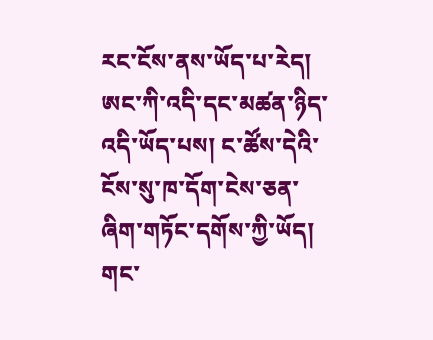རང་ངོས་ནས་ཡོད་པ་རེད། ཨང་ཀི་འདི་དང་མཚན་ཉིད་འདི་ཡོད་པས། ང་ཚོས་དེའི་ངོས་སུ་ཁ་དོག་ངེས་ཅན་ཞིག་གཏོང་དགོས་ཀྱི་ཡོད། གང་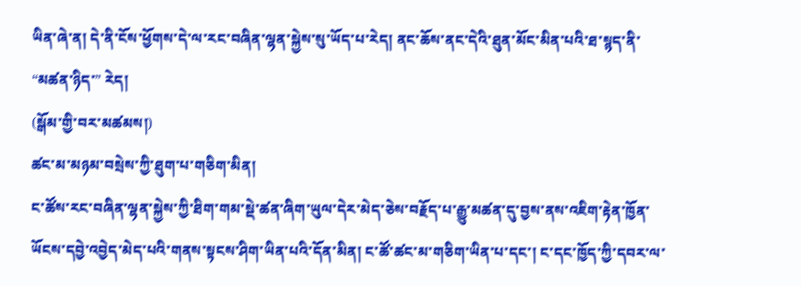ཡིན་ཞེ་ན། དེ་ནི་ངོས་ཕྱོགས་དེ་ལ་རང་བཞིན་ལྷན་སྐྱེས་སུ་ཡོད་པ་རེད། ནང་ཆོས་ནང་དེའི་ཐུན་མོང་མིན་པའི་ཐ་སྙད་ནི་ “མཚན་ཉིད་” རེད།
(སྒོམ་གྱི་བར་མཚམས།)
ཚང་མ་མཉམ་བསྲེས་ཀྱི་ཐུག་པ་གཅིག་མིན།
ང་ཚོས་རང་བཞིན་ལྷན་སྐྱེས་ཀྱི་ཐིག་གམ་སྡེ་ཚན་ཞིག་ཡུལ་དེར་མེད་ཅེས་བརྗོད་པ་རྒྱུ་མཚན་དུ་བྱས་ནས་འཇིག་རྟེན་ཁྱོན་ཡོངས་དབྱེ་འབྱེད་མེད་པའི་གནས་སྟངས་ཤིག་ཡིན་པའི་དོན་མིན། ང་ཚོ་ཚང་མ་གཅིག་ཡིན་པ་དང་། ང་དང་ཁྱོད་ཀྱི་དབར་ལ་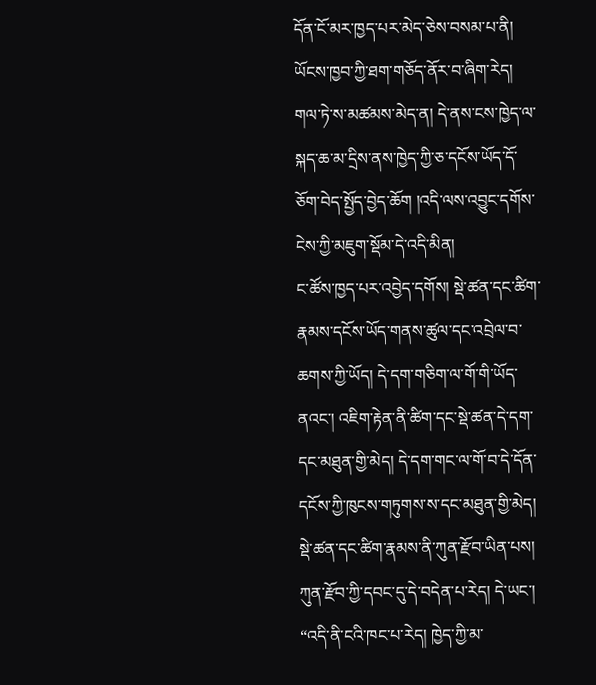དོན་ངོ་མར་ཁྱད་པར་མེད་ཅེས་བསམ་པ་ནི། ཡོངས་ཁྱབ་ཀྱི་ཐག་གཅོད་ནོར་བ་ཞིག་རེད། གལ་ཏེ་ས་མཚམས་མེད་ན། དེ་ནས་ངས་ཁྱེད་ལ་སྐད་ཆ་མ་དྲིས་ནས་ཁྱེད་ཀྱི་ཅ་དངོས་ཡོད་དོ་ཅོག་བེད་སྤྱོད་བྱེད་ཆོག །འདི་ལས་འབྱུང་དགོས་ངེས་ཀྱི་མཇུག་སྡོམ་དེ་འདི་མིན།
ང་ཚོས་ཁྱད་པར་འབྱེད་དགོས། སྡེ་ཚན་དང་ཚིག་རྣམས་དངོས་ཡོད་གནས་ཚུལ་དང་འབྲེལ་བ་ཆགས་ཀྱི་ཡོད། དེ་དག་གཅིག་ལ་གོ་གི་ཡོད་ནའང་། འཇིག་རྟེན་ནི་ཚིག་དང་སྡེ་ཚན་དེ་དག་དང་མཐུན་གྱི་མེད། དེ་དག་གང་ལ་གོ་བ་དེ་དོན་དངོས་ཀྱི་ཁུངས་གཏུགས་ས་དང་མཐུན་གྱི་མེད། སྡེ་ཚན་དང་ཚིག་རྣམས་ནི་ཀུན་རྫོབ་ཡིན་པས། ཀུན་རྫོབ་ཀྱི་དབང་དུ་དེ་བདེན་པ་རེད། དེ་ཡང་། “འདི་ནི་ངའི་ཁང་པ་རེད། ཁྱེད་ཀྱི་མ་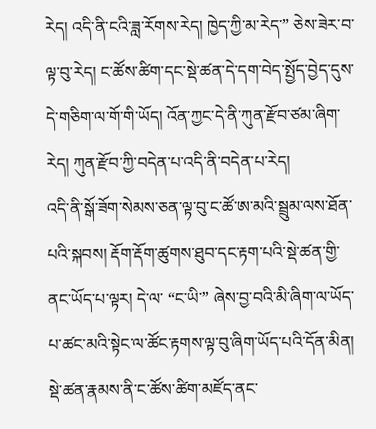རེད། འདི་ནི་ངའི་ཟླ་རོགས་རེད། ཁྱེད་ཀྱི་མ་རེད་” ཅེས་ཟེར་བ་ལྟ་བུ་རེད། ང་ཚོས་ཚིག་དང་སྡེ་ཚན་དེ་དག་བེད་སྤྱོད་བྱེད་དུས་དེ་གཅིག་ལ་གོ་གི་ཡོད། འོན་ཀྱང་དེ་ནི་ཀུན་རྫོབ་ཙམ་ཞིག་རེད། ཀུན་རྫོབ་ཀྱི་བདེན་པ་འདི་ནི་བདེན་པ་རེད།
འདི་ནི་སྒོ་ཟོག་སེམས་ཅན་ལྟ་བུ་ང་ཚོ་ཨ་མའི་སྦྲུམ་ལས་ཐོན་པའི་སྐབས། རྡོག་རྡོག་ཚུགས་ཐུབ་དང་རྟག་པའི་སྡེ་ཚན་གྱི་ནང་ཡོད་པ་ལྟར། དེ་ལ་ “ང་ཡི་” ཞེས་བྱ་བའི་མི་ཞིག་ལ་ཡོད་པ་ཚང་མའི་སྟེང་ལ་ཚོང་རྟགས་ལྟ་བུ་ཞིག་ཡོད་པའི་དོན་མིན། སྡེ་ཚན་རྣམས་ནི་ང་ཚོས་ཚིག་མཛོད་ནང་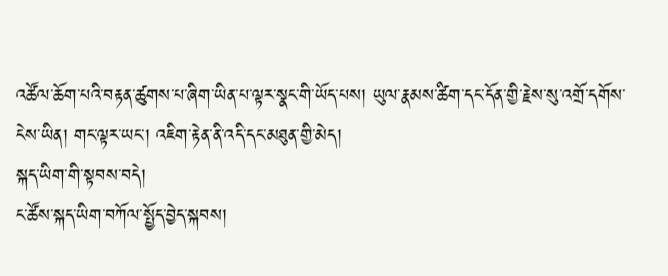འཚོལ་ཆོག་པའི་བརྟན་ཚུགས་པ་ཞིག་ཡིན་པ་ལྟར་སྣང་གི་ཡོད་པས། ཡུལ་རྣམས་ཚིག་དང་དོན་གྱི་རྗེས་སུ་འགྲོ་དགོས་ངེས་ཡིན། གང་ལྟར་ཡང་། འཇིག་རྟེན་ནི་འདི་དང་མཐུན་གྱི་མེད།
སྐད་ཡིག་གི་སྟབས་བདེ།
ང་ཚོས་སྐད་ཡིག་བཀོལ་སྤྱོད་བྱེད་སྐབས།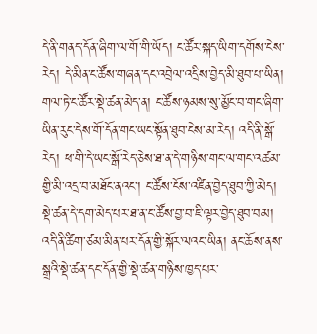དེ་ནི་གནད་དོན་ཞིག་ལ་གོ་གི་ཡོད། ང་ཚོར་སྐད་ཡིག་དགོས་ངེས་རེད། དེ་མིན་ང་ཚོས་གཞན་དང་འབྲེལ་འདྲིས་བྱེད་མི་ཐུབ་པ་ཡིན། གལ་ཏེ་ང་ཚོར་སྡེ་ཚན་མེད་ན། ང་ཚོས་ཉམས་སུ་མྱོང་བ་གང་ཞིག་ཡིན་རུང་དེས་གོ་དོན་གང་ཡང་སྟོན་ཐུབ་ངེས་མ་རེད། འདི་ནི་སྒོ་རེད། ཕ་གི་དེ་ཡང་སྒོ་རེད་ཅེས་ཐ་ན་དེ་གཉིས་གང་ལ་གང་འཚམ་གྱི་མི་འདྲ་བ་མཐོང་ནའང་། ང་ཚོས་ངོས་འཛིན་བྱེད་ཐུབ་ཀྱི་མེད། སྡེ་ཚན་དེ་དག་མེད་པར་ཐ་ན་ང་ཚོས་བྱ་བ་ཇི་ལྟར་བྱེད་ཐུབ་བམ། འདི་ནི་ཚིག་ཙམ་མིན་པར་དོན་གྱི་སྐོར་ལའང་ཡིན། ནང་ཆོས་ནས་སྒྲའི་སྡེ་ཚན་དང་དོན་གྱི་སྡེ་ཚན་གཉིས་ཁྱད་པར་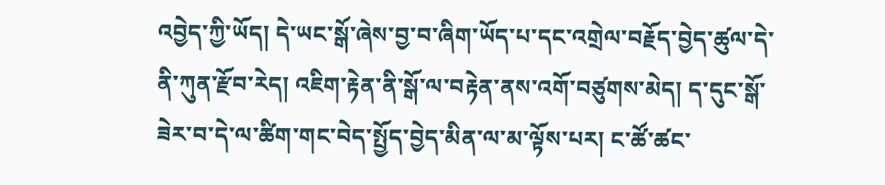འབྱེད་ཀྱི་ཡོད། དེ་ཡང་སྒོ་ཞེས་བྱ་བ་ཞིག་ཡོད་པ་དང་འགྲེལ་བརྗོད་བྱེད་ཚུལ་དེ་ནི་ཀུན་རྫོབ་རེད། འཇིག་རྟེན་ནི་སྒོ་ལ་བརྟེན་ནས་འགོ་བཙུགས་མེད། ད་དུང་སྒོ་ཟེར་བ་དེ་ལ་ཚིག་གང་བེད་སྤྱོད་བྱེད་མིན་ལ་མ་ལྟོས་པར། ང་ཚོ་ཚང་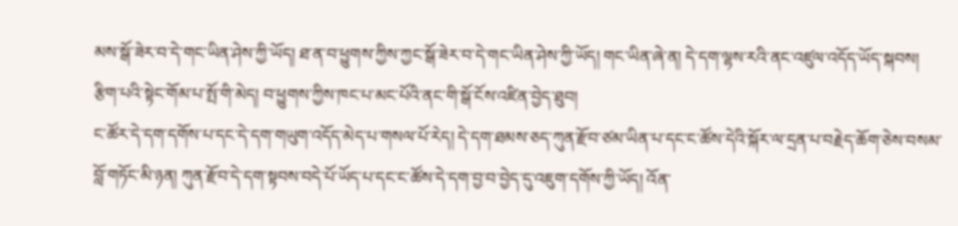མས་སྒོ་ཟེར་བ་དེ་གང་ཡིན་ཤེས་ཀྱི་ཡོད། ཐ་ན་བ་ཕྱུགས་ཀྱིས་ཀྱང་སྒོ་ཟེར་བ་དེ་གང་ཡིན་ཤེས་ཀྱི་ཡོད། གང་ཡིན་ཞེ་ན། དེ་དག་ལྷས་རའི་ནང་འཛུལ་འདོད་ཡོད་སྐབས། རྩིག་པའི་སྟེང་གོམ་པ་སྤོ་གི་མེད། བ་ཕྱུགས་ཀྱིས་ཁང་པ་མང་པོའི་ནང་གི་སྒོ་ངོས་འཛིན་བྱེད་ཐུབ།
ང་ཚོར་དེ་དག་དགོས་པ་དང་དེ་དག་གཡུག་འདོད་མེད་པ་གསལ་པོ་རེད། དེ་དག་ཐམས་ཅད་ཀུན་རྫོབ་ཙམ་ཡིན་པ་དང་ང་ཚོས་དེའི་སྐོར་ལ་དྲན་པ་བརྗེད་ཆོག་ཅེས་བསམ་བློ་གཏོང་མི་ཉན། ཀུན་རྫོབ་དེ་དག་སྟབས་བདེ་པོ་ཡོད་པ་དང་ང་ཚོས་དེ་དག་བྱ་བ་བྱེད་དུ་འཇུག་དགོས་ཀྱི་ཡོད། འོན་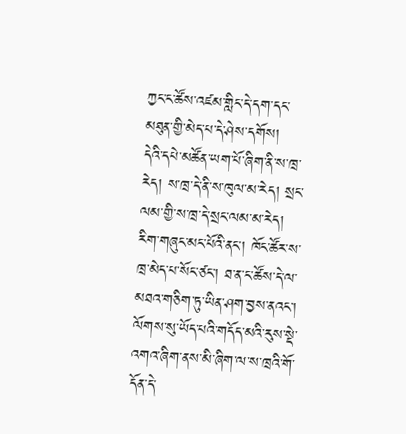ཀྱང་ང་ཚོས་འཛམ་གླིང་དེ་དག་དང་མཐུན་གྱི་མེད་པ་དེ་ཤེས་དགོས།
དེའི་དཔེ་མཚོན་ཡག་པོ་ཞིག་ནི་ས་ཁྲ་རེད། ས་ཁྲ་དེ་ནི་ས་ཁུལ་མ་རེད། སྲང་ལམ་གྱི་ས་ཁྲ་དེ་སྲང་ལམ་མ་རེད། རིག་གཞུང་མང་པོའི་ནང་། ཁོང་ཚོར་ས་ཁྲ་མེད་པ་སོང་ཙང་། ཐ་ན་ང་ཚོས་དེ་ལ་མཐའ་གཅིག་ཏུ་ཡིན་ཤག་བྱས་ནའང་། ལོགས་སུ་ཡོད་པའི་གདོད་མའི་རུས་སྡེ་འགའ་ཞིག་ནས་མི་ཞིག་ལ་ས་ཁྲའི་གོ་དོན་དེ་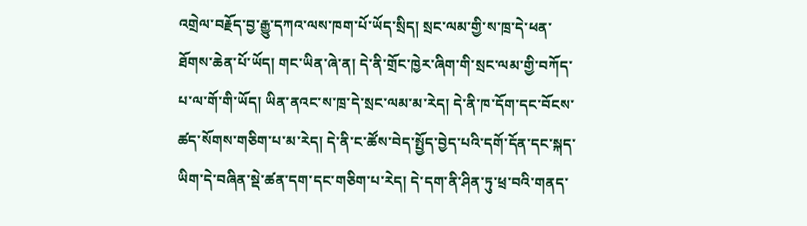འགྲེལ་བརྗོད་བྱ་རྒྱུ་དཀའ་ལས་ཁག་པོ་ཡོད་སྲིད། སྲང་ལམ་གྱི་ས་ཁྲ་དེ་ཕན་ཐོགས་ཆེན་པོ་ཡོད། གང་ཡིན་ཞེ་ན། དེ་ནི་གྲོང་ཁྱེར་ཞིག་གི་སྲང་ལམ་གྱི་བཀོད་པ་ལ་གོ་གི་ཡོད། ཡིན་ནའང་ས་ཁྲ་དེ་སྲང་ལམ་མ་རེད། དེ་ནི་ཁ་དོག་དང་བོངས་ཚད་སོགས་གཅིག་པ་མ་རེད། དེ་ནི་ང་ཚོས་བེད་སྤྱོད་བྱེད་པའི་དགོ་དོན་དང་སྐད་ཡིག་དེ་བཞིན་སྡེ་ཚན་དག་དང་གཅིག་པ་རེད། དེ་དག་ནི་ཤིན་ཏུ་ཕྲ་བའི་གནད་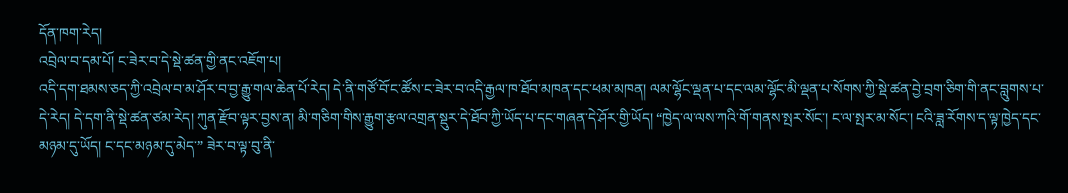དོན་ཁག་རེད།
འབྲེལ་བ་དམ་པོ། ང་ཟེར་བ་དེ་སྡེ་ཚན་གྱི་ནང་འཇོག་པ།
འདི་དག་ཐམས་ཅད་ཀྱི་འབྲེལ་བ་མ་ཤོར་བ་བྱ་རྒྱུ་གལ་ཆེན་པོ་རེད། དེ་ནི་གཙོ་བོ་ང་ཚོས་ང་ཟེར་བ་འདི་རྒྱལ་ཁ་ཐོབ་མཁན་དང་ཕམ་མཁན། ལམ་ལྷོང་ལྡན་པ་དང་ལམ་ལྷོང་མི་ལྡན་པ་སོགས་ཀྱི་སྡེ་ཚན་བྱེ་བྲག་ཅིག་གི་ནང་བླུགས་པ་དེ་རེད། དེ་དག་ནི་སྡེ་ཚན་ཙམ་རེད། ཀུན་རྫོབ་ལྟར་བྱས་ན། མི་གཅིག་གིས་རྒྱུག་རྩལ་འགྲན་སྡུར་དེ་ཐོབ་ཀྱི་ཡོད་པ་དང་གཞན་དེ་ཤོར་གྱི་ཡོད། “ཁྱེད་ལ་ལས་ཀའི་གོ་གནས་སྤར་སོང་། ང་ལ་སྤར་མ་སོང་། ངའི་ཟླ་རོགས་ད་ལྟ་ཁྱེད་དང་མཉམ་དུ་ཡོད། ང་དང་མཉམ་དུ་མེད་” ཟེར་བ་ལྟ་བུ་ནི་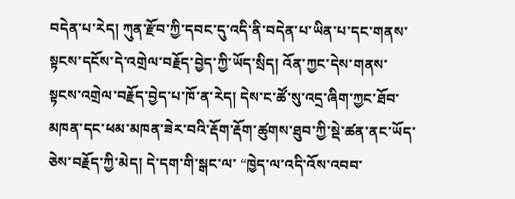བདེན་པ་རེད། ཀུན་རྫོབ་ཀྱི་དབང་དུ་འདི་ནི་བདེན་པ་ཡིན་པ་དང་གནས་སྟངས་དངོས་དེ་འགྲེལ་བརྗོད་བྱེད་ཀྱི་ཡོད་སྲིད། འོན་ཀྱང་དེས་གནས་སྟངས་འགྲེལ་བརྗོད་བྱེད་པ་ཁོ་ན་རེད། དེས་ང་ཚོ་སུ་འདྲ་ཞིག་ཀྱང་ཐོབ་མཁན་དང་ཕམ་མཁན་ཟེར་བའི་རྡོག་རྡོག་ཚུགས་ཐུབ་ཀྱི་སྡེ་ཚན་ནང་ཡོད་ཅེས་བརྗོད་ཀྱི་མེད། དེ་དག་གི་སྒང་ལ་ “ཁྱེད་ལ་འདི་འོས་འབབ་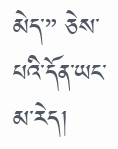མེད་” ཅེས་པའི་དོན་ཡང་མ་རེད།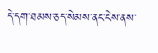དེ་དག་ཐམས་ཅད་སེམས་ནང་ངེས་ནས་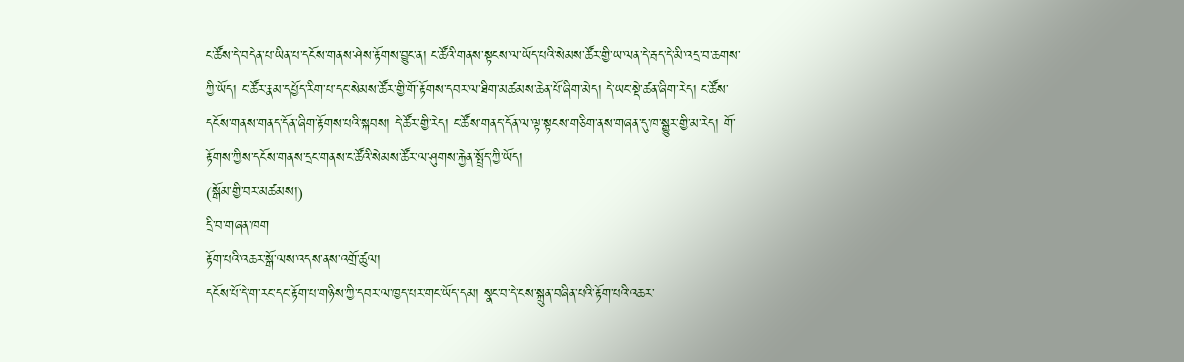ང་ཚོས་དེ་བདེན་པ་ཡིན་པ་དངོས་གནས་ཤེས་རྟོགས་བྱུང་ན། ང་ཚོའི་གནས་སྟངས་ལ་ཡོད་པའི་སེམས་ཚོར་གྱི་ཡ་ལན་དེ་རྦད་དེ་མི་འདྲ་བ་ཆགས་ཀྱི་ཡོད། ང་ཚོར་རྣམ་དཔྱོད་རིག་པ་དང་སེམས་ཚོར་གྱི་གོ་རྟོགས་དབར་ལ་ཐིག་མཚམས་ཆེན་པོ་ཞིག་མེད། དེ་ཡང་སྡེ་ཚན་ཞིག་རེད། ང་ཚོས་དངོས་གནས་གནད་དོན་ཞིག་རྟོགས་པའི་སྐབས། དེ་ཚོར་གྱི་རེད། ང་ཚོས་གནད་དོན་ལ་ལྟ་སྟངས་གཅིག་ནས་གཞན་དུ་ཁ་སྒྱུར་གྱི་མ་རེད། གོ་རྟོགས་ཀྱིས་དངོས་གནས་དྲང་གནས་ང་ཚོའི་སེམས་ཚོར་ལ་ཤུགས་རྐྱེན་སྤྲོད་ཀྱི་ཡོད།
(སྒོམ་གྱི་བར་མཚམས།)
དྲི་བ་གཞན་ཁག
རྟོག་པའི་འཆར་སྒོ་ལས་འདས་ནས་འགྲོ་ཚུལ།
དངོས་པོ་དེ་ག་རང་དང་རྟོག་པ་གཉིས་ཀྱི་དབར་ལ་ཁྱད་པར་གང་ཡོད་དམ། སྣང་བ་དེ་ངས་སྐྲུན་བཞིན་པའི་རྟོག་པའི་འཆར་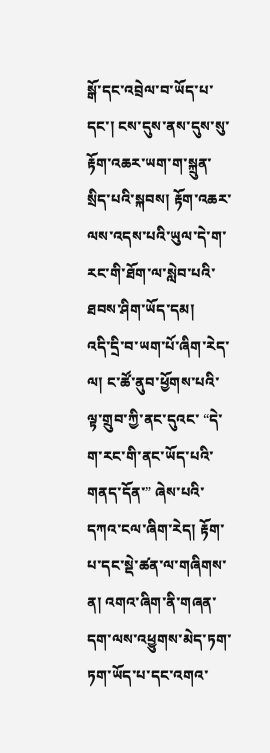སྒོ་དང་འབྲེལ་བ་ཡོད་པ་དང་། ངས་དུས་ནས་དུས་སུ་རྟོག་འཆར་ཡག་ག་སྐྲུན་སྲིད་པའི་སྐབས། རྟོག་འཆར་ལས་འདས་པའི་ཡུལ་དེ་ག་རང་གི་ཐོག་ལ་སླེབ་པའི་ཐབས་ཤིག་ཡོད་དམ།
འདི་དྲི་བ་ཡག་པོ་ཞིག་རེད་ལ། ང་ཚོ་ནུབ་ཕྱོགས་པའི་ལྟ་གྲུབ་ཀྱི་ནང་དུའང་ “དེ་ག་རང་གི་ནང་ཡོད་པའི་གནད་དོན་” ཞེས་པའི་དཀའ་ངལ་ཞིག་རེད། རྟོག་པ་དང་སྡེ་ཚན་ལ་གཞིགས་ན། འགའ་ཞིག་ནི་གཞན་དག་ལས་འཕྱུགས་མེད་ཏག་ཏག་ཡོད་པ་དང་འགའ་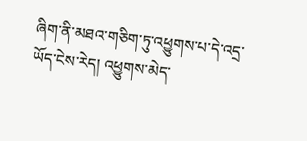ཞིག་ནི་མཐའ་གཅིག་ཏུ་འཕྱུགས་པ་དེ་འདྲ་ཡོད་ངེས་རེད། འཕྱུགས་མེད་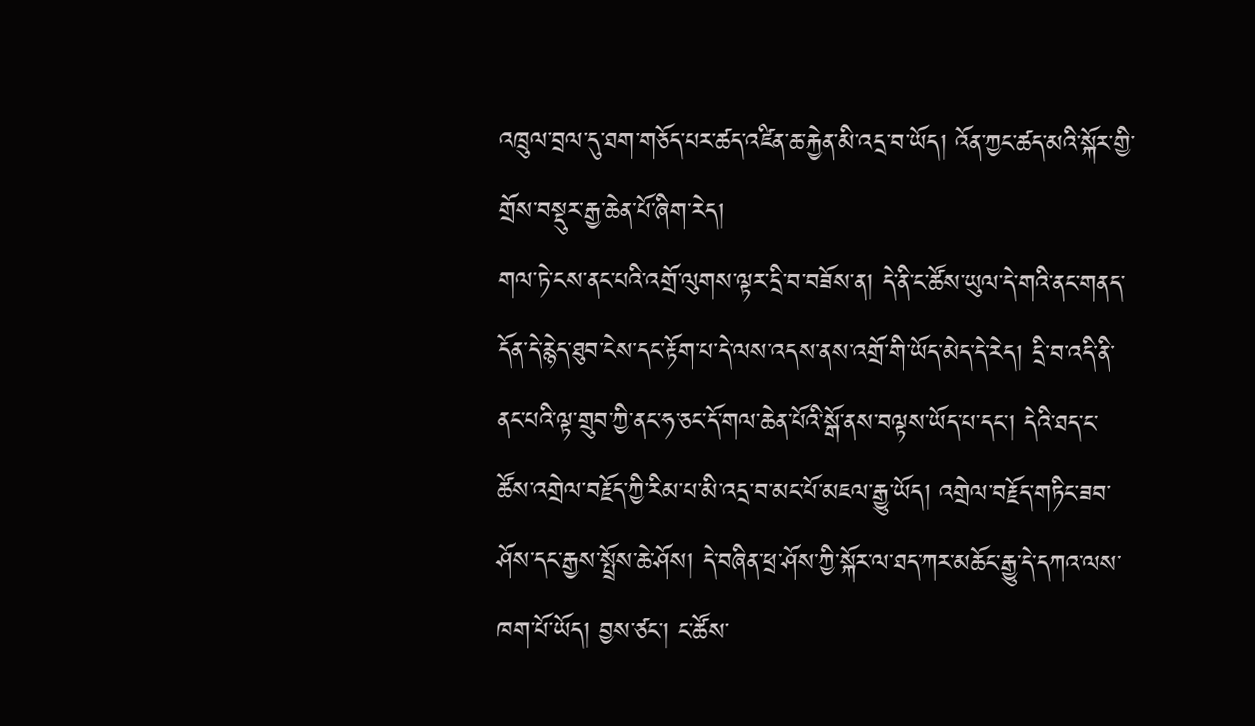འཁྲུལ་བྲལ་དུ་ཐག་གཅོད་པར་ཚད་འཛིན་ཆ་རྐྱེན་མི་འདྲ་བ་ཡོད། འོན་ཀྱང་ཚད་མའི་སྐོར་གྱི་གྲོས་བསྡུར་རྒྱ་ཆེན་པོ་ཞིག་རེད།
གལ་ཏེ་ངས་ནང་པའི་འགྲོ་ལུགས་ལྟར་དྲི་བ་བཟོས་ན། དེ་ནི་ང་ཚོས་ཡུལ་དེ་གའི་ནང་གནད་དོན་དེ་རྙེད་ཐུབ་ངེས་དང་རྟོག་པ་དེ་ལས་འདས་ནས་འགྲོ་གི་ཡོད་མེད་དེ་རེད། དྲི་བ་འདི་ནི་ནང་པའི་ལྟ་གྲུབ་ཀྱི་ནང་ཧ་ཅང་དོ་གལ་ཆེན་པོའི་སྒོ་ནས་བལྟས་ཡོད་པ་དང་། དེའི་ཐད་ང་ཚོས་འགྲེལ་བརྗོད་ཀྱི་རིམ་པ་མི་འདྲ་བ་མང་པོ་མཇལ་རྒྱུ་ཡོད། འགྲེལ་བརྗོད་གཏིང་ཟབ་ཤོས་དང་རྒྱས་སྤྲོས་ཆེ་ཤོས། དེ་བཞིན་ཕྲ་ཤོས་ཀྱི་སྐོར་ལ་ཐད་ཀར་མཆོང་རྒྱུ་དེ་དཀའ་ལས་ཁག་པོ་ཡོད། བྱས་ཙང་། ང་ཚོས་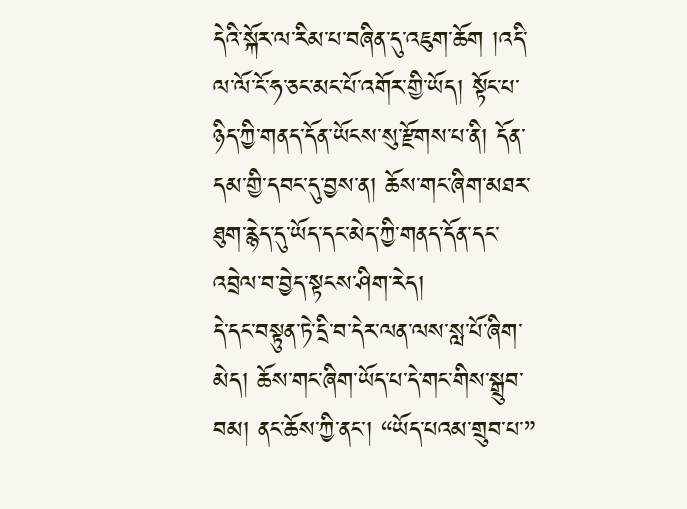དེའི་སྐོར་ལ་རིམ་པ་བཞིན་དུ་འཇུག་ཆོག །འདི་ལ་ལོ་ངོ་ཧ་ཅང་མང་པོ་འགོར་གྱི་ཡོད། སྟོང་པ་ཉིད་ཀྱི་གནད་དོན་ཡོངས་སུ་རྫོགས་པ་ནི། དོན་དམ་གྱི་དབང་དུ་བྱས་ན། ཆོས་གང་ཞིག་མཐར་ཐུག་རྙེད་དུ་ཡོད་དང་མེད་ཀྱི་གནད་དོན་དང་འབྲེལ་བ་བྱེད་སྟངས་ཤིག་རེད།
དེ་དང་བསྟུན་ཏེ་དྲི་བ་དེར་ལན་ལས་སླ་པོ་ཞིག་མེད། ཆོས་གང་ཞིག་ཡོད་པ་དེ་གང་གིས་སྒྲུབ་བམ། ནང་ཆོས་ཀྱི་ནང་། “ཡོད་པའམ་གྲུབ་པ་”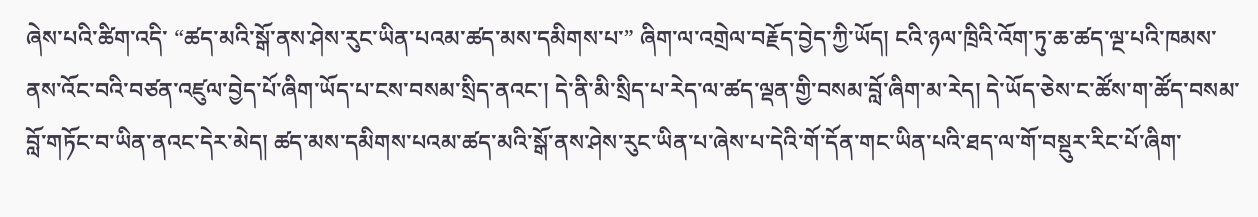ཞེས་པའི་ཚིག་འདི་ “ཚད་མའི་སྒོ་ནས་ཤེས་རུང་ཡིན་པའམ་ཚད་མས་དམིགས་པ་” ཞིག་ལ་འགྲེལ་བརྗོད་བྱེད་ཀྱི་ཡོད། ངའི་ཉལ་ཁྲིའི་འོག་ཏུ་ཆ་ཚད་ལྔ་པའི་ཁམས་ནས་འོང་བའི་བཙན་འཛུལ་བྱེད་པོ་ཞིག་ཡོད་པ་ངས་བསམ་སྲིད་ནའང་། དེ་ནི་མི་སྲིད་པ་རེད་ལ་ཚད་ལྡན་གྱི་བསམ་བློ་ཞིག་མ་རེད། དེ་ཡོད་ཅེས་ང་ཚོས་ག་ཚོད་བསམ་བློ་གཏོང་བ་ཡིན་ནའང་དེར་མེད། ཚད་མས་དམིགས་པའམ་ཚད་མའི་སྒོ་ནས་ཤེས་རུང་ཡིན་པ་ཞེས་པ་དེའི་གོ་དོན་གང་ཡིན་པའི་ཐད་ལ་གོ་བསྡུར་རིང་པོ་ཞིག་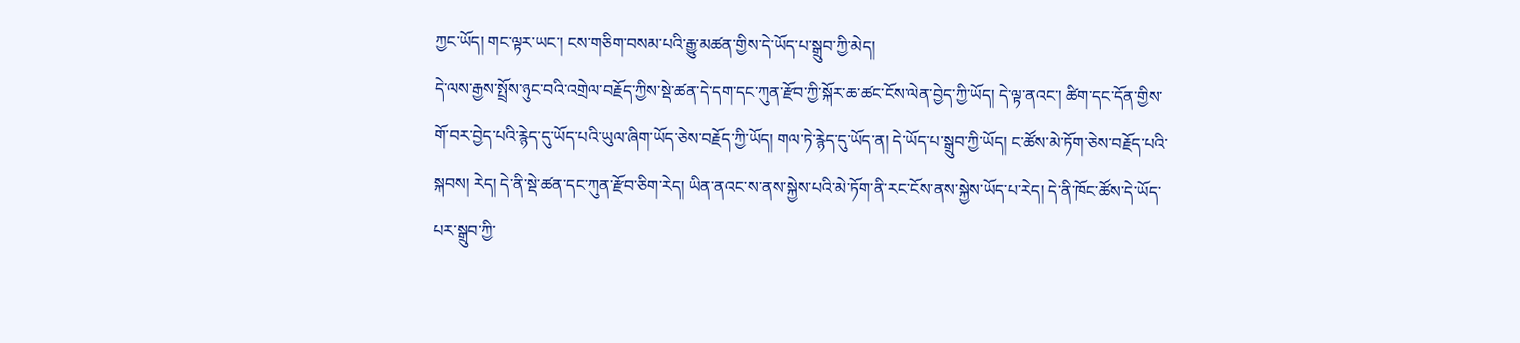ཀྱང་ཡོད། གང་ལྟར་ཡང་། ངས་གཅིག་བསམ་པའི་རྒྱུ་མཚན་གྱིས་དེ་ཡོད་པ་སྒྲུབ་ཀྱི་མེད།
དེ་ལས་རྒྱས་སྤྲོས་ཉུང་བའི་འགྲེལ་བརྗོད་ཀྱིས་སྡེ་ཚན་དེ་དག་དང་ཀུན་རྫོབ་ཀྱི་སྐོར་ཆ་ཚང་ངོས་ལེན་བྱེད་ཀྱི་ཡོད། དེ་ལྟ་ནའང་། ཚིག་དང་དོན་གྱིས་གོ་བར་བྱེད་པའི་རྙེད་དུ་ཡོད་པའི་ཡུལ་ཞིག་ཡོད་ཅེས་བརྗོད་ཀྱི་ཡོད། གལ་ཏེ་རྙེད་དུ་ཡོད་ན། དེ་ཡོད་པ་སྒྲུབ་ཀྱི་ཡོད། ང་ཚོས་མེ་ཏོག་ཅེས་བརྗོད་པའི་སྐབས། རེད། དེ་ནི་སྡེ་ཚན་དང་ཀུན་རྫོབ་ཅིག་རེད། ཡིན་ནའང་ས་ནས་སྐྱེས་པའི་མེ་ཏོག་ནི་རང་ངོས་ནས་སྐྱེས་ཡོད་པ་རེད། དེ་ནི་ཁོང་ཚོས་དེ་ཡོད་པར་སྒྲུབ་ཀྱི་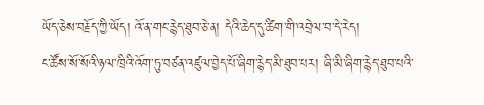ཡོད་ཅེས་བརྗོད་ཀྱི་ཡོད། འོ་ན་གང་རྙེད་ཐུབ་ཅེ་ན། དེའི་ཆེད་དུ་ཚིག་གི་འབྲེལ་བ་དེ་རེད།
ང་ཚོས་སོ་སོའི་ཉལ་ཁྲིའི་འོག་ཏུ་བཙན་འཛུལ་བྱེད་པོ་ཞིག་རྙེད་མི་ཐུབ་པར། ཞི་མི་ཞིག་རྙེད་ཐུབ་པའི་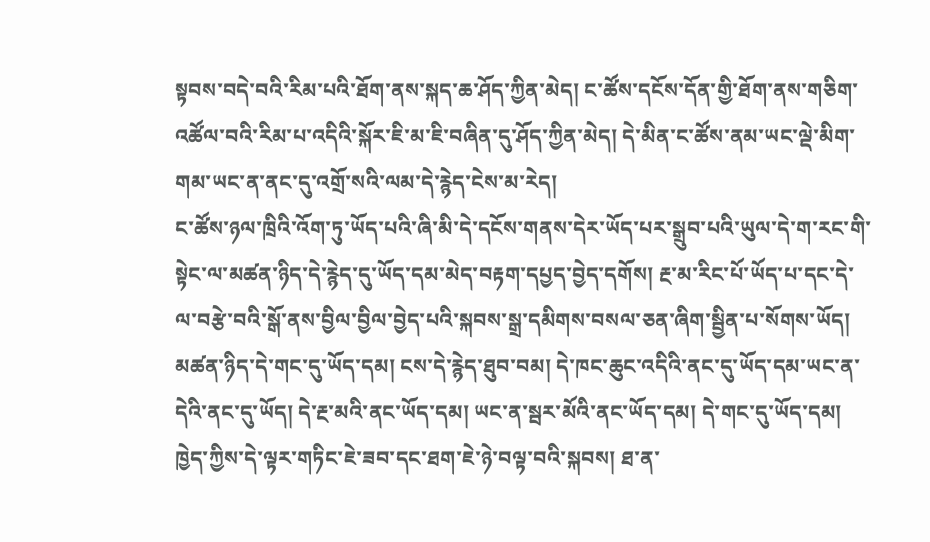སྟབས་བདེ་བའི་རིམ་པའི་ཐོག་ནས་སྐད་ཆ་ཤོད་ཀྱིན་མེད། ང་ཚོས་དངོས་དོན་གྱི་ཐོག་ནས་གཅིག་འཚོལ་བའི་རིམ་པ་འདིའི་སྐོར་ཇི་མ་ཇི་བཞིན་དུ་ཤོད་ཀྱིན་མེད། དེ་མིན་ང་ཚོས་ནམ་ཡང་ལྡེ་མིག་གམ་ཡང་ན་ནང་དུ་འགྲོ་སའི་ལམ་དེ་རྙེད་ངེས་མ་རེད།
ང་ཚོས་ཉལ་ཁྲིའི་འོག་ཏུ་ཡོད་པའི་ཞི་མི་དེ་དངོས་གནས་དེར་ཡོད་པར་སྒྲུབ་པའི་ཡུལ་དེ་ག་རང་གི་སྟེང་ལ་མཚན་ཉིད་དེ་རྙེད་དུ་ཡོད་དམ་མེད་བརྟག་དཔྱད་བྱེད་དགོས། རྔ་མ་རིང་པོ་ཡོད་པ་དང་དེ་ལ་བརྩེ་བའི་སྒོ་ནས་བྱིལ་བྱིལ་བྱེད་པའི་སྐབས་སྒྲ་དམིགས་བསལ་ཅན་ཞིག་སྦྱིན་པ་སོགས་ཡོད། མཚན་ཉིད་དེ་གང་དུ་ཡོད་དམ། ངས་དེ་རྙེད་ཐུབ་བམ། དེ་ཁང་ཆུང་འདིའི་ནང་དུ་ཡོད་དམ་ཡང་ན་དེའི་ནང་དུ་ཡོད། དེ་རྔ་མའི་ནང་ཡོད་དམ། ཡང་ན་སྦར་མོའི་ནང་ཡོད་དམ། དེ་གང་དུ་ཡོད་དམ། ཁྱེད་ཀྱིས་དེ་ལྟར་གཏིང་ཇེ་ཟབ་དང་ཐག་ཇེ་ཉེ་བལྟ་བའི་སྐབས། ཐ་ན་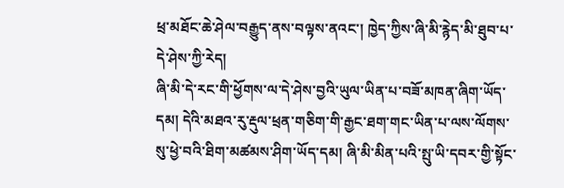ཕྲ་མཐོང་ཆེ་ཤེལ་བརྒྱུད་ནས་བལྟས་ནའང་། ཁྱེད་ཀྱིས་ཞི་མི་རྙེད་མི་ཐུབ་པ་དེ་ཤེས་ཀྱི་རེད།
ཞི་མི་དེ་རང་གི་ཕྱོགས་ལ་དེ་ཤེས་བྱའི་ཡུལ་ཡིན་པ་བཟོ་མཁན་ཞིག་ཡོད་དམ། དེའི་མཐའ་རུ་རྡུལ་ཕྲན་གཅིག་གི་རྒྱང་ཐག་གང་ཡིན་པ་ལས་ལོགས་སུ་ཕྱེ་བའི་ཐིག་མཚམས་ཤིག་ཡོད་དམ། ཞི་མི་མིན་པའི་སྤུ་ཡི་དབར་གྱི་སྟོང་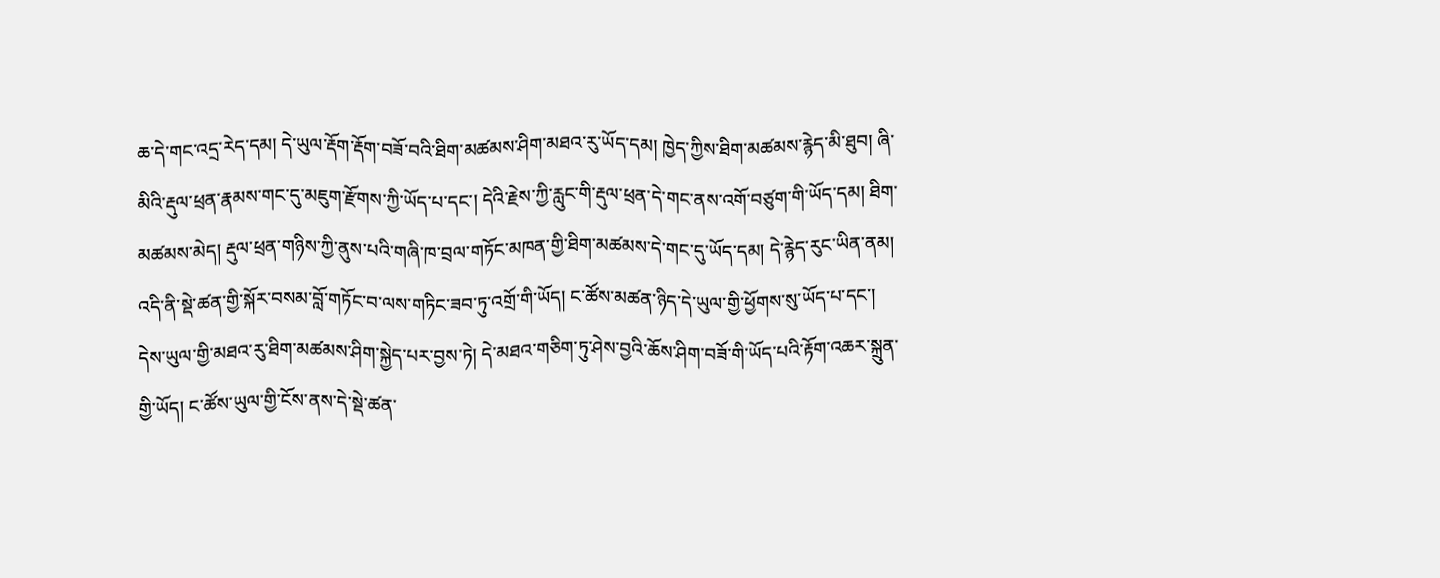ཆ་དེ་གང་འདྲ་རེད་དམ། དེ་ཡུལ་རྡོག་རྡོག་བཟོ་བའི་ཐིག་མཚམས་ཤིག་མཐའ་རུ་ཡོད་དམ། ཁྱེད་ཀྱིས་ཐིག་མཚམས་རྙེད་མི་ཐུབ། ཞི་མིའི་རྡུལ་ཕྲན་རྣམས་གང་དུ་མཇུག་རྫོགས་ཀྱི་ཡོད་པ་དང་། དེའི་རྗེས་ཀྱི་རླུང་གི་རྡུལ་ཕྲན་དེ་གང་ནས་འགོ་བཙུག་གི་ཡོད་དམ། ཐིག་མཚམས་མེད། རྡུལ་ཕྲན་གཉིས་ཀྱི་ནུས་པའི་གཞི་ཁ་བྲལ་གཏོང་མཁན་གྱི་ཐིག་མཚམས་དེ་གང་དུ་ཡོད་དམ། དེ་རྙེད་རུང་ཡིན་ནམ།
འདི་ནི་སྡེ་ཚན་གྱི་སྐོར་བསམ་བློ་གཏོང་བ་ལས་གཏིང་ཟབ་ཏུ་འགྲོ་གི་ཡོད། ང་ཚོས་མཚན་ཉིད་དེ་ཡུལ་གྱི་ཕྱོགས་སུ་ཡོད་པ་དང་། དེས་ཡུལ་གྱི་མཐའ་རུ་ཐིག་མཚམས་ཤིག་སྐྱེད་པར་བྱས་ཏེ། དེ་མཐའ་གཅིག་ཏུ་ཤེས་བྱའི་ཆོས་ཤིག་བཟོ་གི་ཡོད་པའི་རྟོག་འཆར་སྐྲུན་གྱི་ཡོད། ང་ཚོས་ཡུལ་གྱི་ངོས་ནས་དེ་སྡེ་ཚན་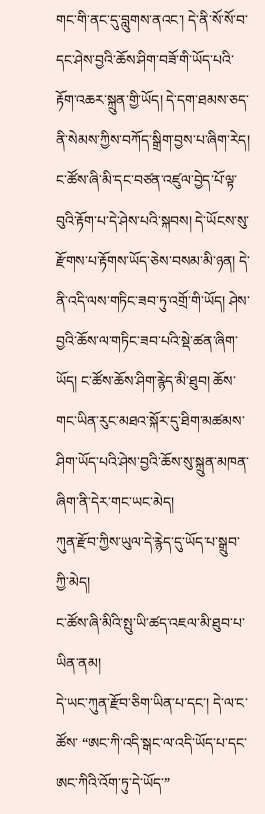གང་གི་ནང་དུ་བླུགས་ནའང་། དེ་ནི་སོ་སོ་བ་དང་ཤེས་བྱའི་ཆོས་ཤིག་བཟོ་གི་ཡོད་པའི་རྟོག་འཆར་སྐྲུན་གྱི་ཡོད། དེ་དག་ཐམས་ཅད་ནི་སེམས་ཀྱིས་བཀོད་སྒྲིག་བྱས་པ་ཞིག་རེད། ང་ཚོས་ཞི་མི་དང་བཙན་འཛུལ་བྱེད་པོ་ལྟ་བུའི་རྟོག་པ་དེ་ཤེས་པའི་སྐབས། དེ་ཡོངས་སུ་རྫོགས་པ་རྟོགས་ཡོད་ཅེས་བསམ་མི་ཉན། དེ་ནི་འདི་ལས་གཏིང་ཟབ་ཏུ་འགྲོ་གི་ཡོད། ཤེས་བྱའི་ཆོས་ལ་གཏིང་ཟབ་པའི་སྡེ་ཚན་ཞིག་ཡོད། ང་ཚོས་ཆོས་ཤིག་རྙེད་མི་ཐུབ། ཆོས་གང་ཡིན་རུང་མཐའ་སྐོར་དུ་ཐིག་མཚམས་ཤིག་ཡོད་པའི་ཤེས་བྱའི་ཆོས་སུ་སྐྲུན་མཁན་ཞིག་ནི་དེར་གང་ཡང་མེད།
ཀུན་རྫོབ་ཀྱིས་ཡུལ་དེ་རྙེད་དུ་ཡོད་པ་སྒྲུབ་ཀྱི་མེད།
ང་ཚོས་ཞི་མིའི་སྤུ་ཡི་ཚད་འཇལ་མི་ཐུབ་པ་ཡིན་ནམ།
དེ་ཡང་ཀུན་རྫོབ་ཅིག་ཡིན་པ་དང་། དེ་ལ་ང་ཚོས་ “ཨང་ཀི་འདི་སྒང་ལ་འདི་ཡོད་པ་དང་ཨང་ཀིའི་འོག་ཏུ་དེ་ཡོད་”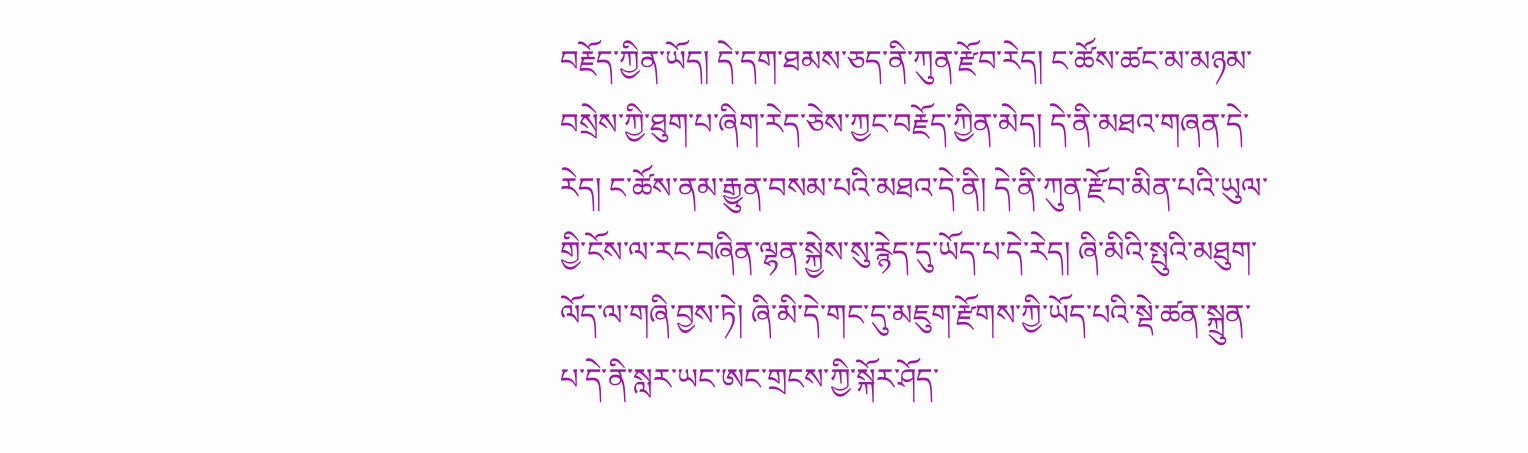བརྗོད་ཀྱིན་ཡོད། དེ་དག་ཐམས་ཅད་ནི་ཀུན་རྫོབ་རེད། ང་ཚོས་ཚང་མ་མཉམ་བསྲེས་ཀྱི་ཐུག་པ་ཞིག་རེད་ཅེས་ཀྱང་བརྗོད་ཀྱིན་མེད། དེ་ནི་མཐའ་གཞན་དེ་རེད། ང་ཚོས་ནམ་རྒྱུན་བསམ་པའི་མཐའ་དེ་ནི། དེ་ནི་ཀུན་རྫོབ་མིན་པའི་ཡུལ་གྱི་ངོས་ལ་རང་བཞིན་ལྷན་སྐྱེས་སུ་རྙེད་དུ་ཡོད་པ་དེ་རེད། ཞི་མིའི་སྤུའི་མཐུག་ལོད་ལ་གཞི་བྱས་ཏེ། ཞི་མི་དེ་གང་དུ་མཇུག་རྫོགས་ཀྱི་ཡོད་པའི་སྡེ་ཚན་སྐྲུན་པ་དེ་ནི་སླར་ཡང་ཨང་གྲངས་ཀྱི་སྐོར་ཤོད་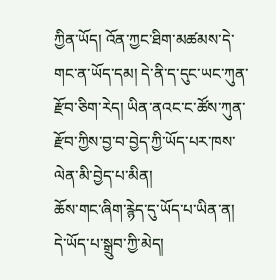ཀྱིན་ཡོད། འོན་ཀྱང་ཐིག་མཚམས་དེ་གང་ན་ཡོད་དམ། དེ་ནི་ད་དུང་ཡང་ཀུན་རྫོབ་ཅིག་རེད། ཡིན་ནའང་ང་ཚོས་ཀུན་རྫོབ་ཀྱིས་བྱ་བ་བྱེད་ཀྱི་ཡོད་པར་ཁས་ལེན་མི་བྱེད་པ་མིན།
ཆོས་གང་ཞིག་རྙེད་དུ་ཡོད་པ་ཡིན་ན། དེ་ཡོད་པ་སྒྲུབ་ཀྱི་མེད།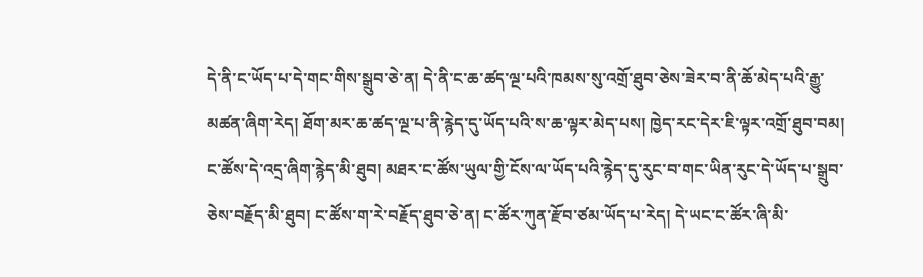དེ་ནི་ང་ཡོད་པ་དེ་གང་གིས་སྒྲུབ་ཅེ་ན། དེ་ནི་ང་ཆ་ཚད་ལྔ་པའི་ཁམས་སུ་འགྲོ་ཐུབ་ཅེས་ཟེར་བ་ནི་ཆོ་མེད་པའི་རྒྱུ་མཚན་ཞིག་རེད། ཐོག་མར་ཆ་ཚད་ལྔ་པ་ནི་རྙེད་དུ་ཡོད་པའི་ས་ཆ་ལྟར་མེད་པས། ཁྱེད་རང་དེར་ཇི་ལྟར་འགྲོ་ཐུབ་བམ། ང་ཚོས་དེ་འདྲ་ཞིག་རྙེད་མི་ཐུབ། མཐར་ང་ཚོས་ཡུལ་གྱི་ངོས་ལ་ཡོད་པའི་རྙེད་དུ་རུང་བ་གང་ཡིན་རུང་དེ་ཡོད་པ་སྒྲུབ་ཅེས་བརྗོད་མི་ཐུབ། ང་ཚོས་ག་རེ་བརྗོད་ཐུབ་ཅེ་ན། ང་ཚོར་ཀུན་རྫོབ་ཙམ་ཡོད་པ་རེད། དེ་ཡང་ང་ཚོར་ཞི་མི་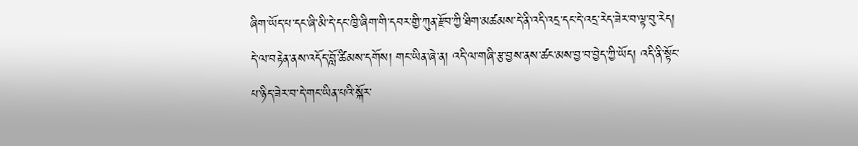ཞིག་ཡོད་པ་དང་ཞི་མི་དེ་དང་ཁྱི་ཞིག་གི་དབར་གྱི་ཀུན་རྫོབ་ཀྱི་ཐིག་མཚམས་དེ་ནི་འདི་འདྲ་དང་དེ་འདྲ་རེད་ཟེར་བ་ལྟ་བུ་རེད། དེ་ལ་བརྟེན་ནས་འདོད་བློ་ཚིམས་དགོས། གང་ཡིན་ཞེ་ན། འདི་ལ་གཞི་རྩ་བྱས་ནས་ཚང་མས་བྱ་བ་བྱེད་ཀྱི་ཡོད། འདི་ནི་སྟོང་པ་ཉིད་ཟེར་བ་དེ་གང་ཡིན་པའི་སྐོར་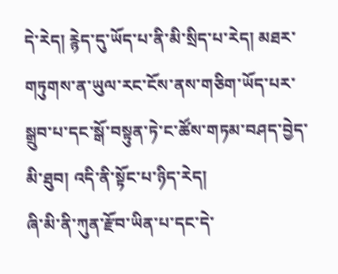དེ་རེད། རྙེད་དུ་ཡོད་པ་ནི་མི་སྲིད་པ་རེད། མཐར་གཏུགས་ན་ཡུལ་རང་ངོས་ནས་གཅིག་ཡོད་པར་སྒྲུབ་པ་དང་སྒོ་བསྟུན་ཏེ་ང་ཚོས་གཏམ་བཤད་བྱེད་མི་ཐུབ། འདི་ནི་སྟོང་པ་ཉིད་རེད།
ཞི་མི་ནི་ཀུན་རྫོབ་ཡིན་པ་དང་དེ་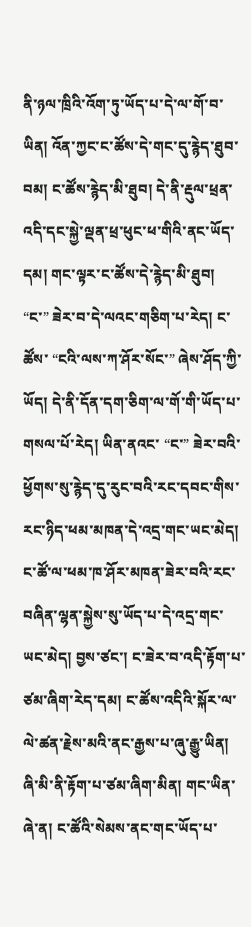ནི་ཉལ་ཁྲིའི་འོག་ཏུ་ཡོད་པ་དེ་ལ་གོ་བ་ཡིན། འོན་ཀྱང་ང་ཚོས་དེ་གང་དུ་རྙེད་ཐུབ་བམ། ང་ཚོས་རྙེད་མི་ཐུབ། དེ་ནི་རྡུལ་ཕྲན་འདི་དང་སྐྱེ་ལྡན་ཕྲ་ཕུང་ཕ་གིའི་ནང་ཡོད་དམ། གང་ལྟར་ང་ཚོས་དེ་རྙེད་མི་ཐུབ།
“ང་” ཟེར་བ་དེ་ལའང་གཅིག་པ་རེད། ང་ཚོས་ “ངའི་ལས་ཀ་ཤོར་སོང་” ཞེས་ཤོད་ཀྱི་ཡོད། དེ་ནི་དོན་དག་ཅིག་ལ་གོ་གི་ཡོད་པ་གསལ་པོ་རེད། ཡིན་ནའང་ “ང་” ཟེར་བའི་ཕྱོགས་སུ་རྙེད་དུ་རུང་བའི་རང་དབང་གིས་རང་ཉིད་ཕམ་མཁན་དེ་འདྲ་གང་ཡང་མེད། ང་ཚོ་ལ་ཕམ་ཁ་ཤོར་མཁན་ཟེར་བའི་རང་བཞིན་ལྷན་སྐྱེས་སུ་ཡོད་པ་དེ་འདྲ་གང་ཡང་མེད། བྱས་ཙང་། ང་ཟེར་བ་འདི་རྟོག་པ་ཙམ་ཞིག་རེད་དམ། ང་ཚོས་འདིའི་སྐོར་ལ་ལེ་ཚན་རྗེས་མའི་ནང་རྒྱས་པ་ཞུ་རྒྱུ་ཡིན། ཞི་མི་ནི་རྟོག་པ་ཙམ་ཞིག་མིན། གང་ཡིན་ཞེ་ན། ང་ཚོའི་སེམས་ནང་གང་ཡོད་པ་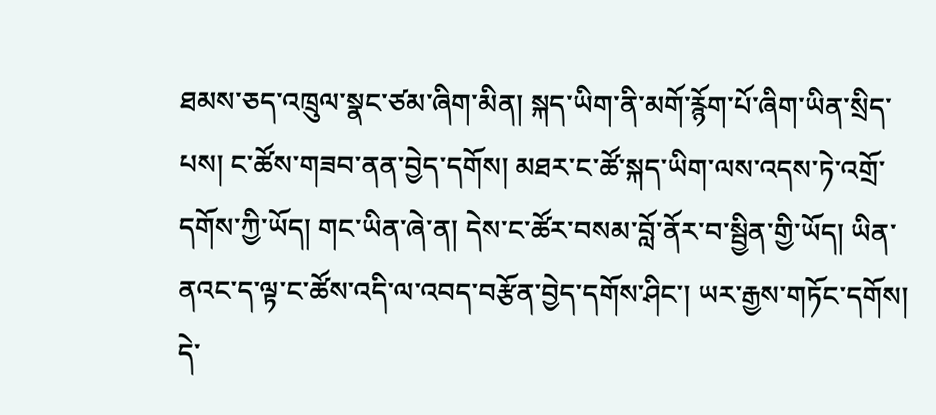ཐམས་ཅད་འཁྲུལ་སྣང་ཙམ་ཞིག་མིན། སྐད་ཡིག་ནི་མགོ་རྙོག་པོ་ཞིག་ཡིན་སྲིད་པས། ང་ཚོས་གཟབ་ནན་བྱེད་དགོས། མཐར་ང་ཚོ་སྐད་ཡིག་ལས་འདས་ཏེ་འགྲོ་དགོས་ཀྱི་ཡོད། གང་ཡིན་ཞེ་ན། དེས་ང་ཚོར་བསམ་བློ་ནོར་བ་སྦྱིན་གྱི་ཡོད། ཡིན་ནའང་ད་ལྟ་ང་ཚོས་འདི་ལ་འབད་བརྩོན་བྱེད་དགོས་ཤིང་། ཡར་རྒྱས་གཏོང་དགོས། དེ་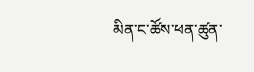མིན་ང་ཚོས་ཕན་ཚུན་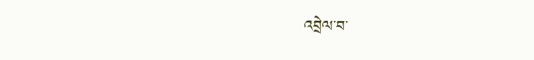འབྲེལ་བ་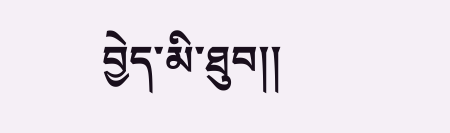བྱེད་མི་ཐུབ།།